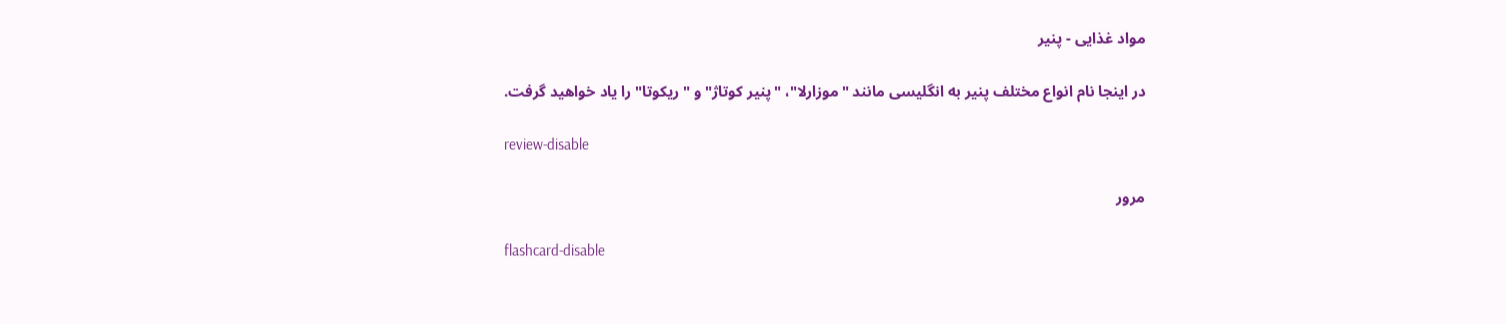مواد غذایی - پنیر

در اینجا نام انواع مختلف پنیر به انگلیسی مانند "موزارلا"، "پنیر کوتاژ" و "ریکوتا" را یاد خواهید گرفت.

review-disable

مرور

flashcard-disable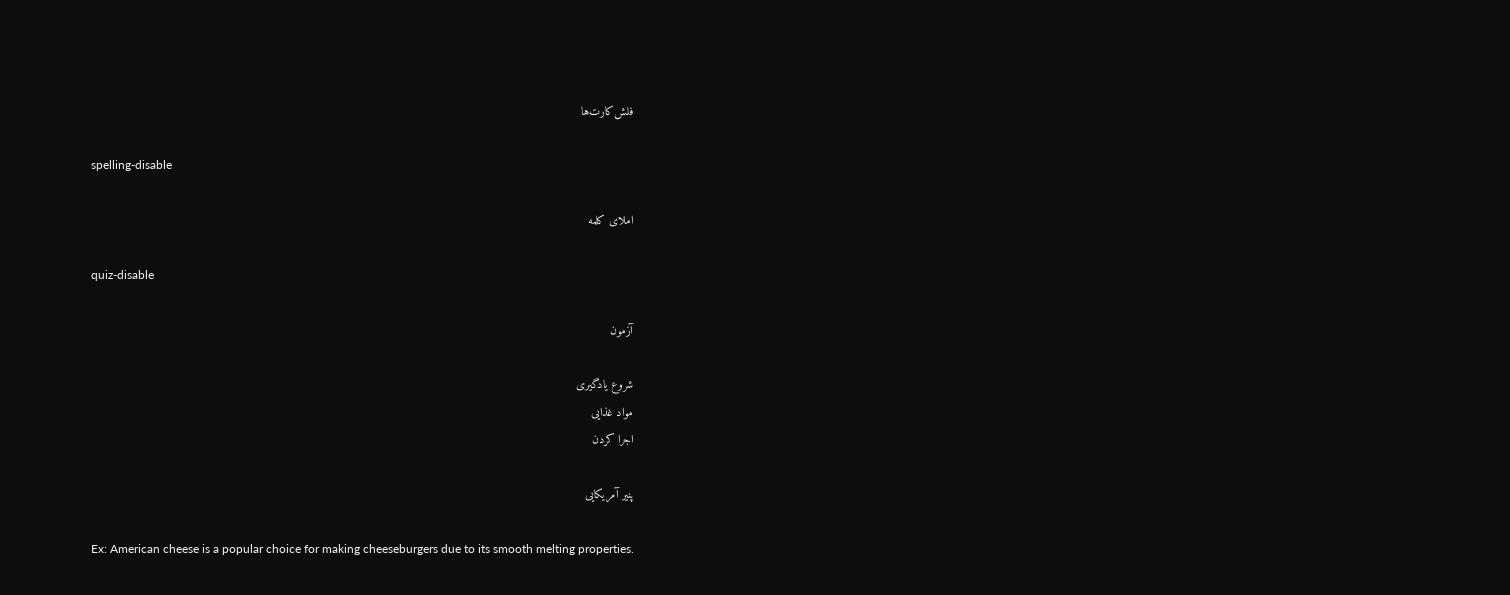فلش‌کارت‌ها

spelling-disable

املای کلمه

quiz-disable

آزمون

شروع یادگیری
مواد غذایی
اجرا کردن

پنیر آمریکایی

Ex: American cheese is a popular choice for making cheeseburgers due to its smooth melting properties.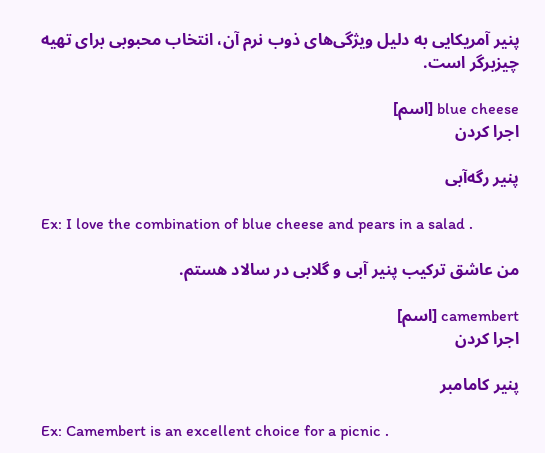پنیر آمریکایی به دلیل ویژگی‌های ذوب نرم آن، انتخاب محبوبی برای تهیه چیزبرگر است.

blue cheese [اسم]
اجرا کردن

پنیر رگه‌آبی

Ex: I love the combination of blue cheese and pears in a salad .

من عاشق ترکیب پنیر آبی و گلابی در سالاد هستم.

camembert [اسم]
اجرا کردن

پنیر کامامبر

Ex: Camembert is an excellent choice for a picnic .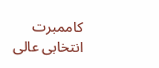کاممبرت انتخابی عالی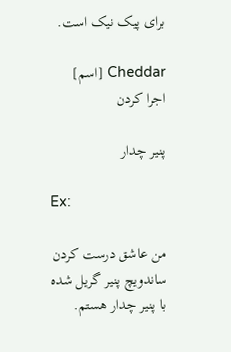برای پیک نیک است.

Cheddar [اسم]
اجرا کردن

پنیر چدار

Ex:

من عاشق درست کردن ساندویچ پنیر گریل شده با پنیر چدار هستم.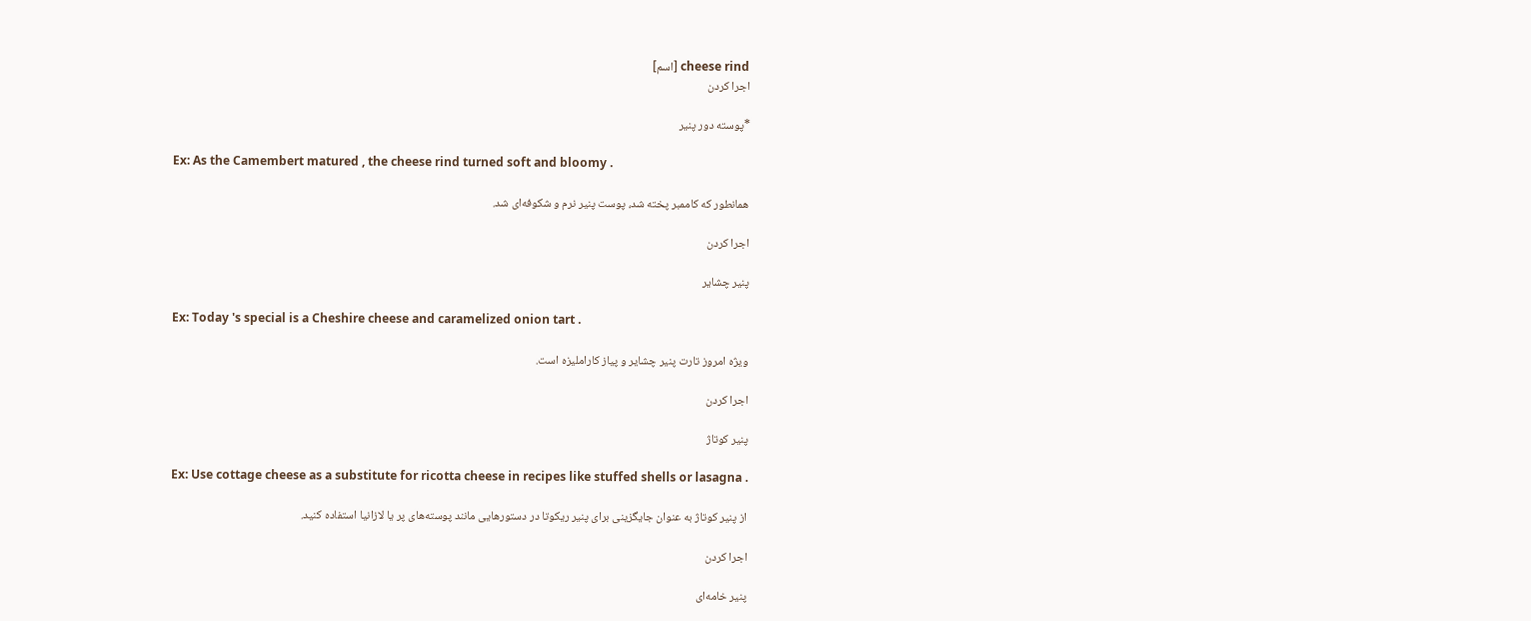cheese rind [اسم]
اجرا کردن

*پوسته دور پنیر

Ex: As the Camembert matured , the cheese rind turned soft and bloomy .

همانطور که کاممبر پخته شد، پوست پنیر نرم و شکوفه‌ای شد.

اجرا کردن

پنیر چشایر

Ex: Today 's special is a Cheshire cheese and caramelized onion tart .

ویژه امروز تارت پنیر چشایر و پیاز کاراملیزه است.

اجرا کردن

پنیر کوتاژ

Ex: Use cottage cheese as a substitute for ricotta cheese in recipes like stuffed shells or lasagna .

از پنیر کوتاژ به عنوان جایگزینی برای پنیر ریکوتا در دستورهایی مانند پوسته‌های پر یا لازانیا استفاده کنید.

اجرا کردن

پنیر خامه‌ای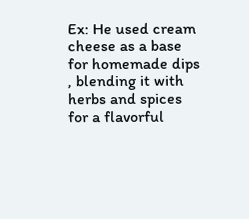Ex: He used cream cheese as a base for homemade dips , blending it with herbs and spices for a flavorful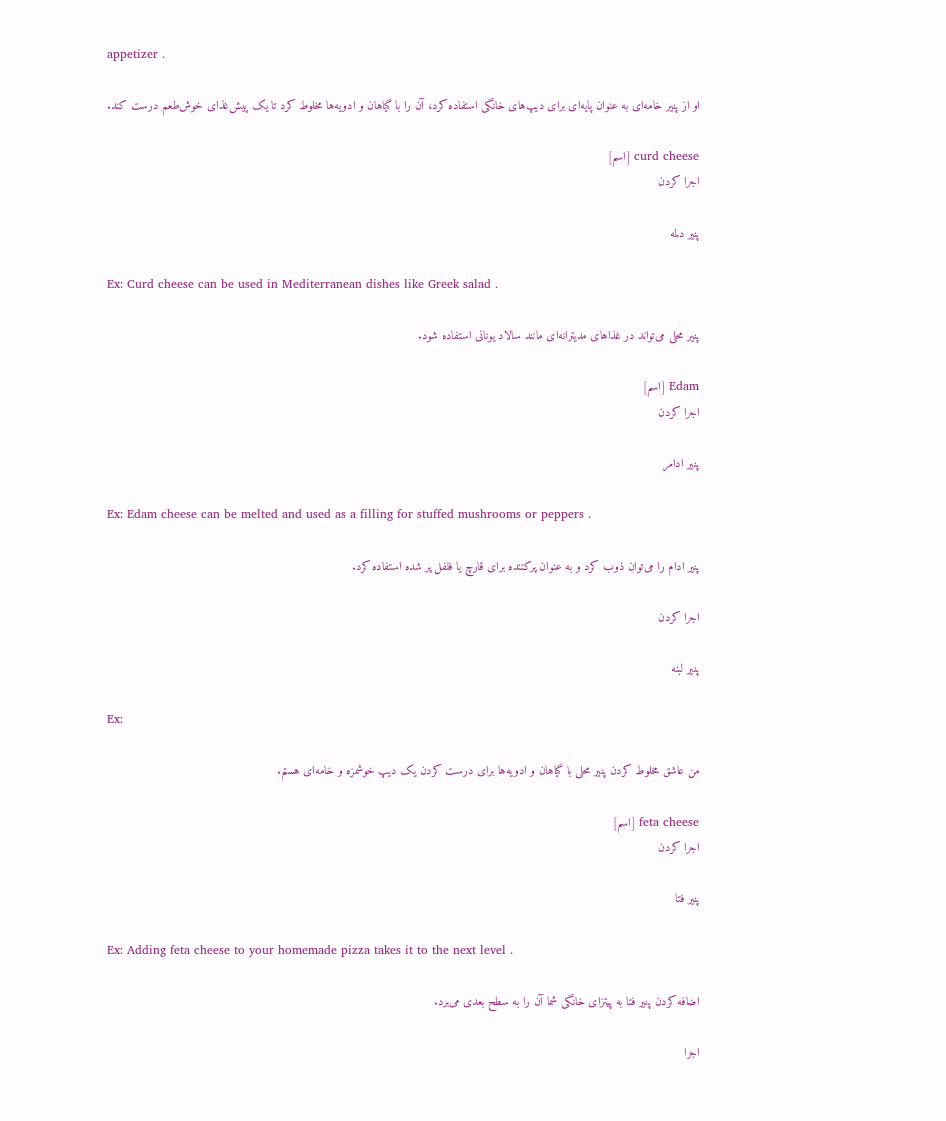appetizer .

او از پنیر خامه‌ای به عنوان پایه‌ای برای دیپ‌های خانگی استفاده کرد، آن را با گیاهان و ادویه‌ها مخلوط کرد تا یک پیش‌غذای خوش‌طعم درست کند.

curd cheese [اسم]
اجرا کردن

پنیر دلمه

Ex: Curd cheese can be used in Mediterranean dishes like Greek salad .

پنیر محلی می‌تواند در غذاهای مدیترانه‌ای مانند سالاد یونانی استفاده شود.

Edam [اسم]
اجرا کردن

پنیر ادامر

Ex: Edam cheese can be melted and used as a filling for stuffed mushrooms or peppers .

پنیر ادام را می‌توان ذوب کرد و به عنوان پرکننده برای قارچ یا فلفل پر شده استفاده کرد.

اجرا کردن

پنیر لبنه

Ex:

من عاشق مخلوط کردن پنیر محلی با گیاهان و ادویه‌ها برای درست کردن یک دیپ خوشمزه و خامه‌ای هستم.

feta cheese [اسم]
اجرا کردن

پنیر فتا

Ex: Adding feta cheese to your homemade pizza takes it to the next level .

اضافه کردن پنیر فتا به پیتزای خانگی شما آن را به سطح بعدی می‌برد.

اجرا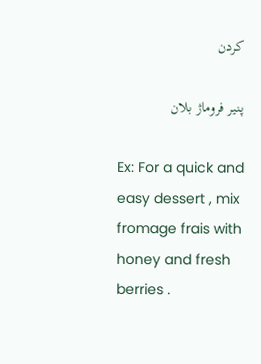کردن

پنیر فروماژ بلان

Ex: For a quick and easy dessert , mix fromage frais with honey and fresh berries .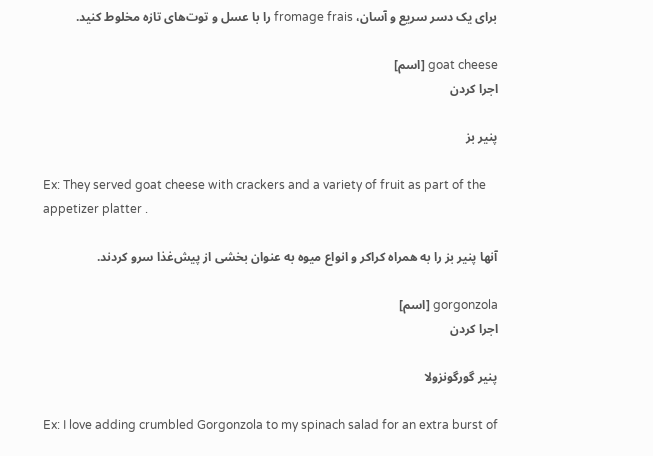برای یک دسر سریع و آسان، fromage frais را با عسل و توت‌های تازه مخلوط کنید.

goat cheese [اسم]
اجرا کردن

پنیر بز

Ex: They served goat cheese with crackers and a variety of fruit as part of the appetizer platter .

آنها پنیر بز را به همراه کراکر و انواع میوه به عنوان بخشی از پیش‌غذا سرو کردند.

gorgonzola [اسم]
اجرا کردن

پنیر گورگونزولا

Ex: I love adding crumbled Gorgonzola to my spinach salad for an extra burst of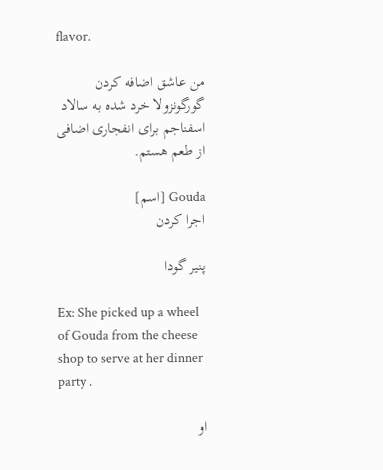flavor.

من عاشق اضافه کردن گورگونزولا خرد شده به سالاد اسفناجم برای انفجاری اضافی از طعم هستم.

Gouda [اسم]
اجرا کردن

پنیر گودا

Ex: She picked up a wheel of Gouda from the cheese shop to serve at her dinner party .

او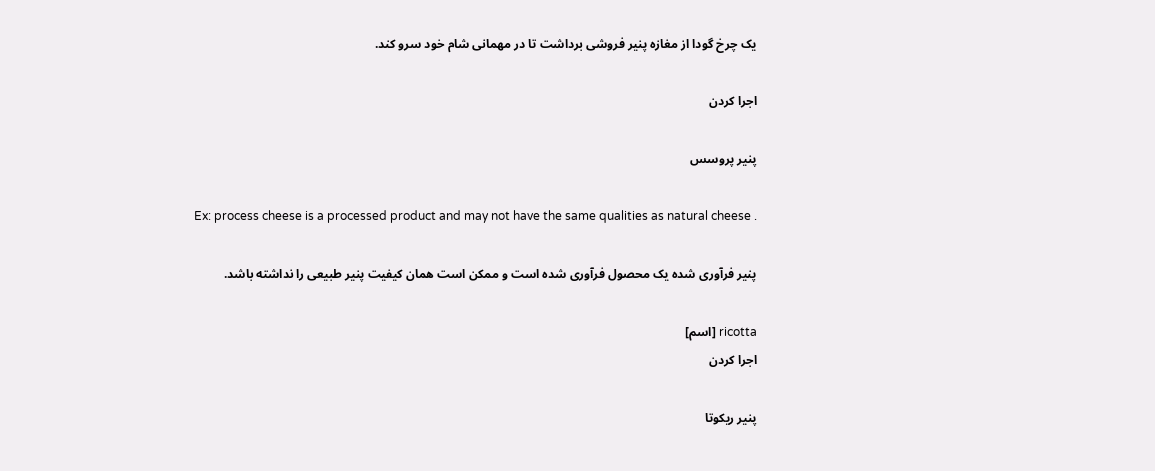یک چرخ گودا از مغازه پنیر فروشی برداشت تا در مهمانی شام خود سرو کند.

اجرا کردن

پنیر پروسس

Ex: process cheese is a processed product and may not have the same qualities as natural cheese .

پنیر فرآوری شده یک محصول فرآوری شده است و ممکن است همان کیفیت پنیر طبیعی را نداشته باشد.

ricotta [اسم]
اجرا کردن

پنیر ریکوتا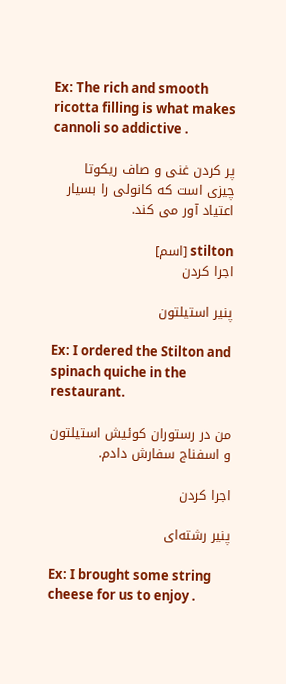Ex: The rich and smooth ricotta filling is what makes cannoli so addictive .

پر کردن غنی و صاف ریکوتا چیزی است که کانولی را بسیار اعتیاد آور می کند.

stilton [اسم]
اجرا کردن

پنیر استیلتون

Ex: I ordered the Stilton and spinach quiche in the restaurant.

من در رستوران کوئیش استیلتون و اسفناج سفارش دادم.

اجرا کردن

پنیر رشته‌ای

Ex: I brought some string cheese for us to enjoy .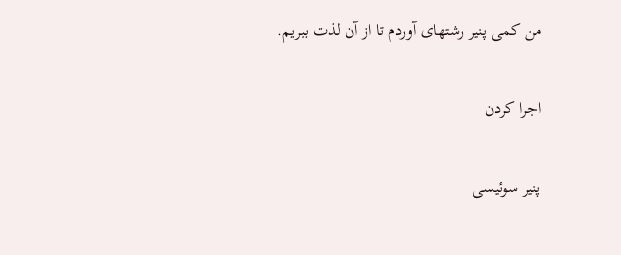من کمی پنیر رشتهای آوردم تا از آن لذت ببریم.

اجرا کردن

پنیر سوئیسی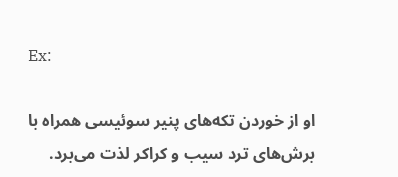Ex:

او از خوردن تکه‌های پنیر سوئیسی همراه با برش‌های ترد سیب و کراکر لذت می‌برد.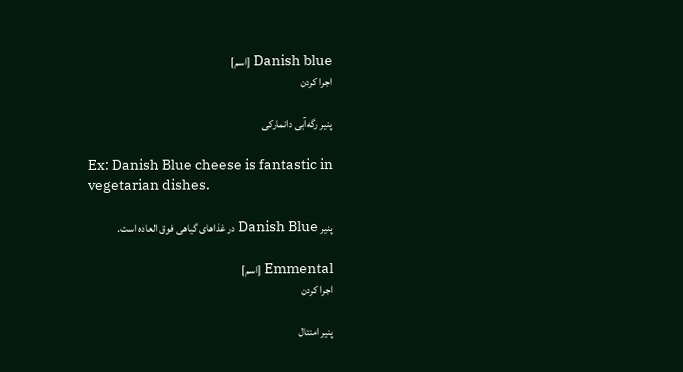Danish blue [اسم]
اجرا کردن

پنیر رگه‌آبی دانمارکی

Ex: Danish Blue cheese is fantastic in vegetarian dishes.

پنیر Danish Blue در غذاهای گیاهی فوق العاده است.

Emmental [اسم]
اجرا کردن

پنیر امنتال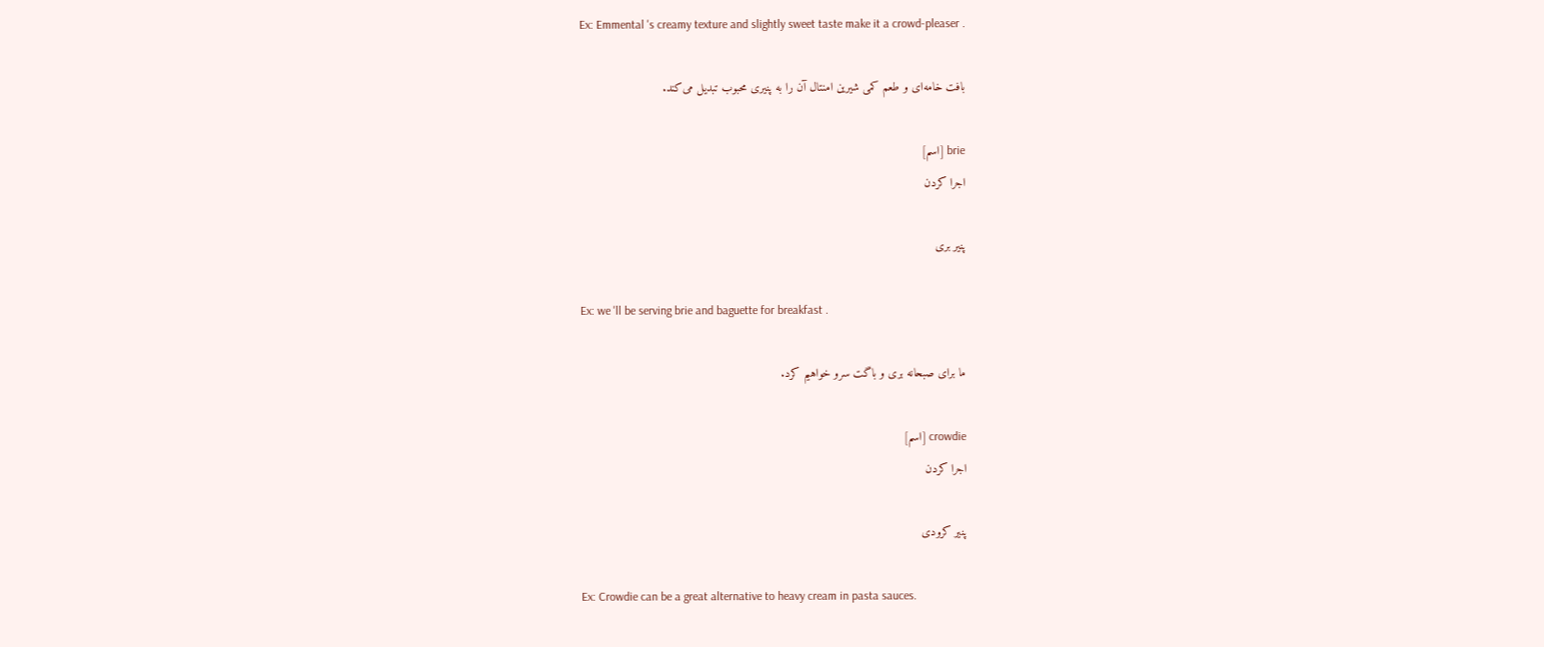Ex: Emmental 's creamy texture and slightly sweet taste make it a crowd-pleaser .

بافت خامه‌ای و طعم کمی شیرین امنتال آن را به پنیری محبوب تبدیل می‌کند.

brie [اسم]
اجرا کردن

پنیر بری

Ex: we 'll be serving brie and baguette for breakfast .

ما برای صبحانه بری و باگت سرو خواهیم کرد.

crowdie [اسم]
اجرا کردن

پنیر کرودی

Ex: Crowdie can be a great alternative to heavy cream in pasta sauces.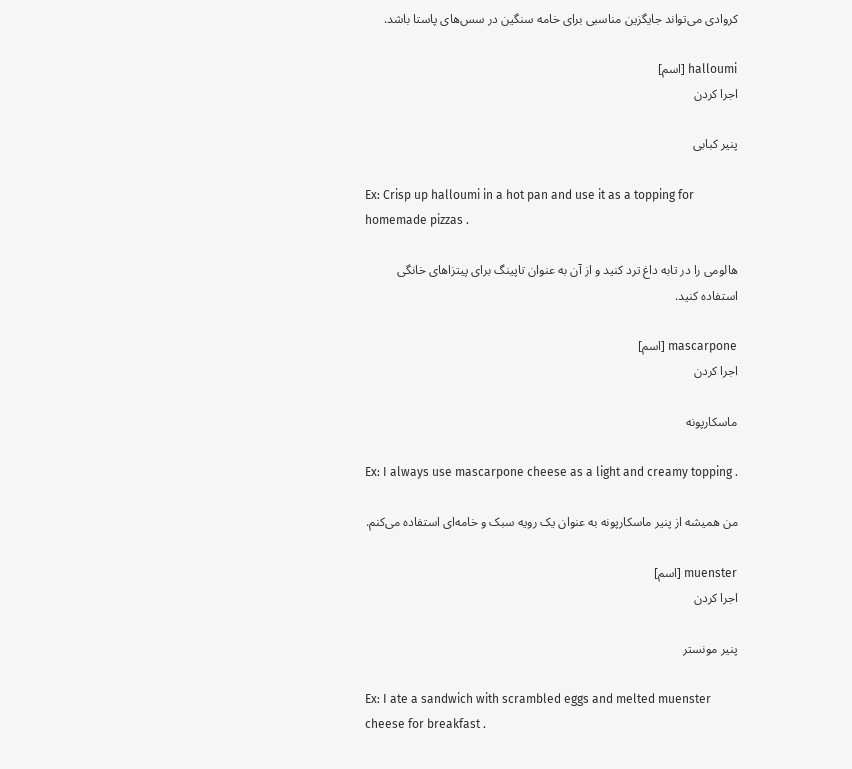کروادی می‌تواند جایگزین مناسبی برای خامه سنگین در سس‌های پاستا باشد.

halloumi [اسم]
اجرا کردن

پنیر کبابی

Ex: Crisp up halloumi in a hot pan and use it as a topping for homemade pizzas .

هالومی را در تابه داغ ترد کنید و از آن به عنوان تاپینگ برای پیتزاهای خانگی استفاده کنید.

mascarpone [اسم]
اجرا کردن

ماسکارپونه

Ex: I always use mascarpone cheese as a light and creamy topping .

من همیشه از پنیر ماسکارپونه به عنوان یک رویه سبک و خامه‌ای استفاده می‌کنم.

muenster [اسم]
اجرا کردن

پنیر مونستر

Ex: I ate a sandwich with scrambled eggs and melted muenster cheese for breakfast .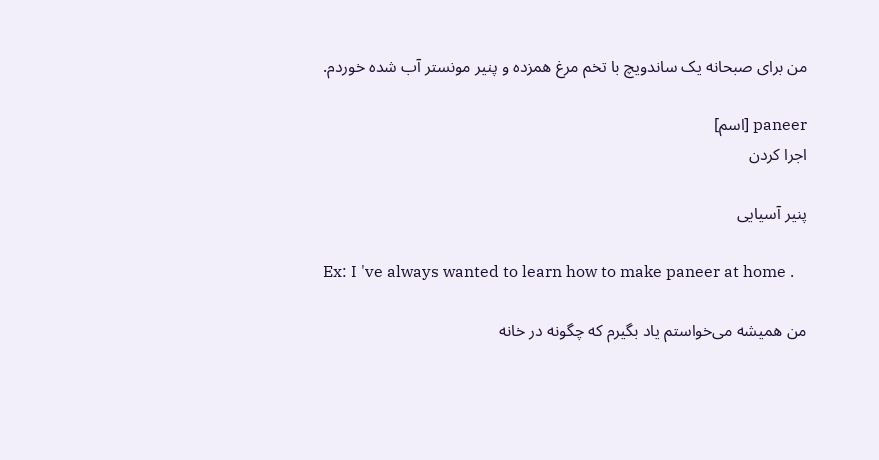من برای صبحانه یک ساندویچ با تخم مرغ همزده و پنیر مونستر آب شده خوردم.

paneer [اسم]
اجرا کردن

پنیر آسیایی

Ex: I 've always wanted to learn how to make paneer at home .

من همیشه می‌خواستم یاد بگیرم که چگونه در خانه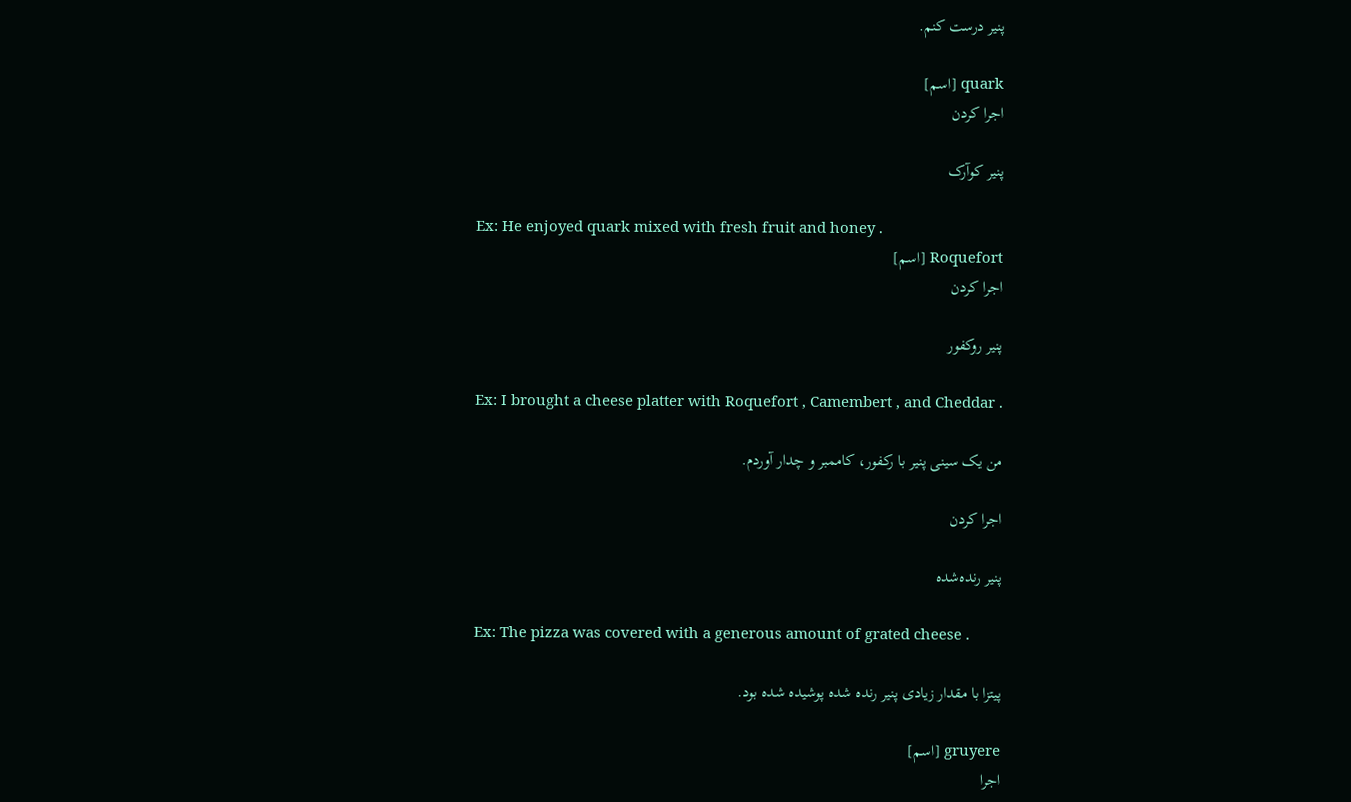پنیر درست کنم.

quark [اسم]
اجرا کردن

پنیر کوآرک

Ex: He enjoyed quark mixed with fresh fruit and honey .
Roquefort [اسم]
اجرا کردن

پنیر روکفور

Ex: I brought a cheese platter with Roquefort , Camembert , and Cheddar .

من یک سینی پنیر با رکفور، کاممبر و چدار آوردم.

اجرا کردن

پنیر رنده‌شده

Ex: The pizza was covered with a generous amount of grated cheese .

پیتزا با مقدار زیادی پنیر رنده شده پوشیده شده بود.

gruyere [اسم]
اجرا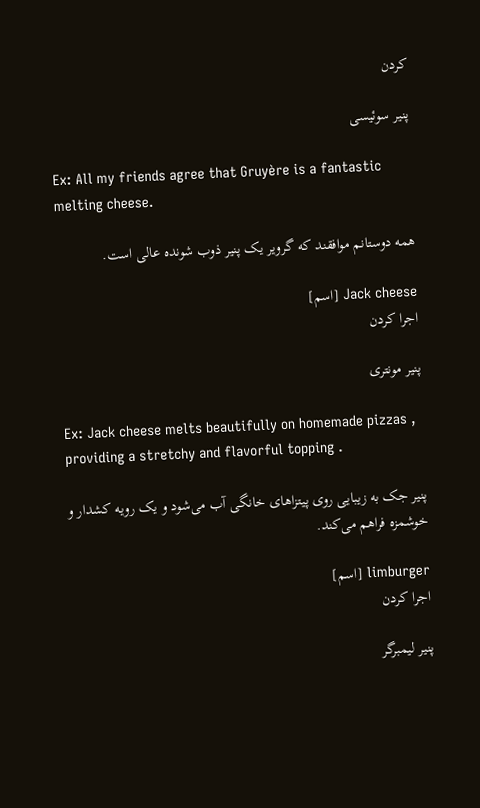کردن

پنیر سوئیسی

Ex: All my friends agree that Gruyère is a fantastic melting cheese.

همه دوستانم موافقند که گرویر یک پنیر ذوب شونده عالی است.

Jack cheese [اسم]
اجرا کردن

پنیر مونتری

Ex: Jack cheese melts beautifully on homemade pizzas , providing a stretchy and flavorful topping .

پنیر جک به زیبایی روی پیتزاهای خانگی آب می‌شود و یک رویه کشدار و خوشمزه فراهم می‌کند.

limburger [اسم]
اجرا کردن

پنیر لیمبرگر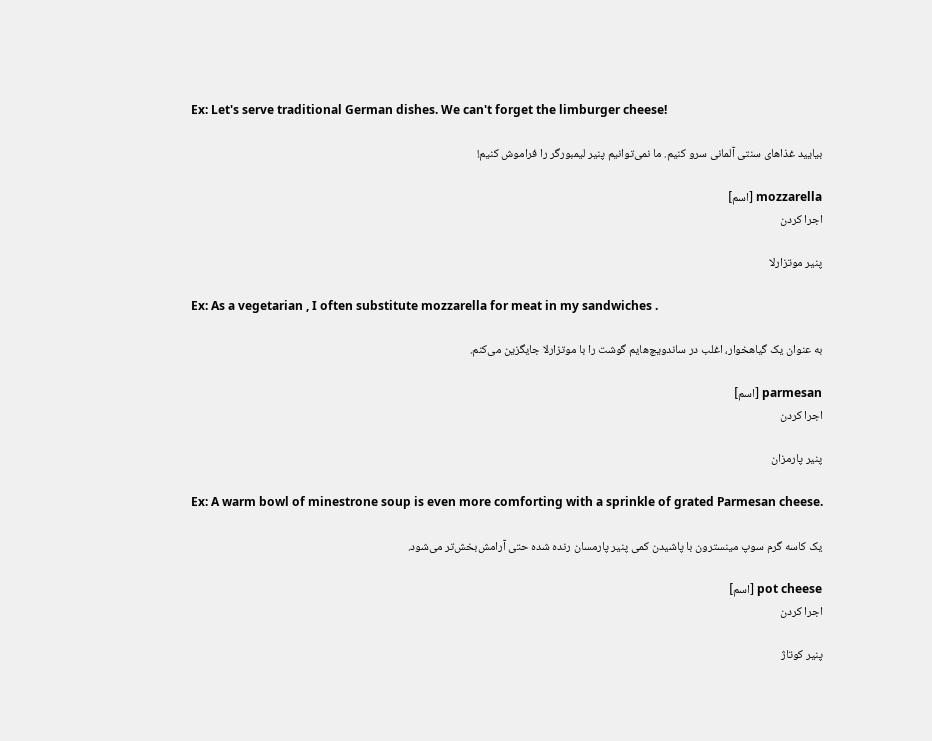Ex: Let's serve traditional German dishes. We can't forget the limburger cheese!

بیایید غذاهای سنتی آلمانی سرو کنیم. ما نمی‌توانیم پنیر لیمبورگر را فراموش کنیم!

mozzarella [اسم]
اجرا کردن

پنیر موتزارلا

Ex: As a vegetarian , I often substitute mozzarella for meat in my sandwiches .

به عنوان یک گیاهخوار، اغلب در ساندویچ‌هایم گوشت را با موتزارلا جایگزین می‌کنم.

parmesan [اسم]
اجرا کردن

پنیر پارمزان

Ex: A warm bowl of minestrone soup is even more comforting with a sprinkle of grated Parmesan cheese.

یک کاسه گرم سوپ مینسترون با پاشیدن کمی پنیر پارمسان رنده شده حتی آرامش‌بخش‌تر می‌شود.

pot cheese [اسم]
اجرا کردن

پنیر کوتاژ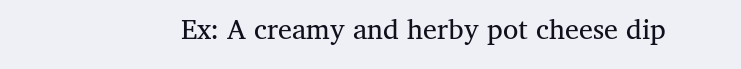Ex: A creamy and herby pot cheese dip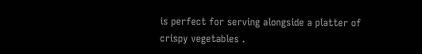is perfect for serving alongside a platter of crispy vegetables .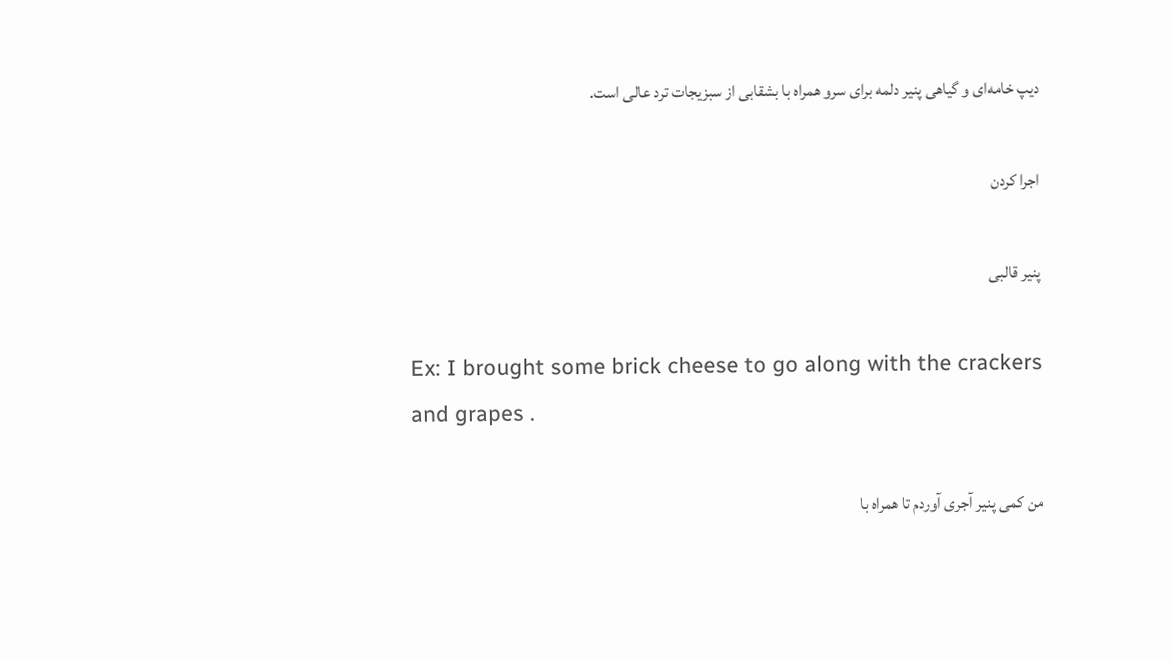دیپ خامه‌ای و گیاهی پنیر دلمه برای سرو همراه با بشقابی از سبزیجات ترد عالی است.

اجرا کردن

پنیر قالبی

Ex: I brought some brick cheese to go along with the crackers and grapes .

من کمی پنیر آجری آوردم تا همراه با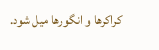کراکرها و انگورها میل شود.